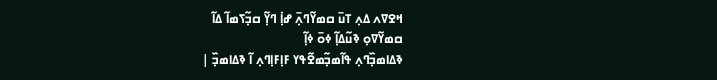ߞߐߜߍ ߡߍ߲ ߠߎ߫ ߛߘߌ߬ߣߍ߲߫ ߝߊ߲߭ ߣߌ߲߬ ߛߏ߲߬ߖߘߊ߬ ߡߊ߬
ߛߘߌ߬ߜߋ߲ ߢߎ߬ߡߊ߲߬ ߦߋ߫ ߦߊ߲߬
ߢߡߊߘߏ߲߰ߣߍ߲ ߟߊ߬ߘߏ߲߬ߘߐ߬ߟߌ ߓߊ߲ߓߊ߲ߣߍ߲ ߊ߬ ߢߡߊߘߏ߲߰ |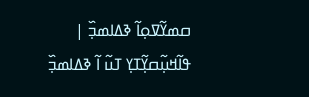ߛߘߌ߬ߜߋ߲ߊ߬ ߢߡߊߘߏ߲߰ | ߟߊ߬ߞߎ߲߬ߛߌ߲߬ߠߌ߲ ߠߎ߬ ߊ߬ ߢߡߊߘߏ߲߰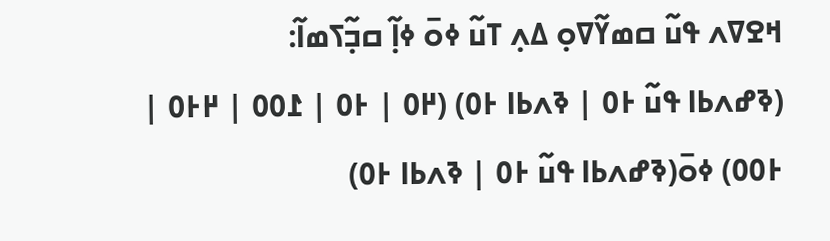ߞߐߜߍ ߟߎ߬ ߛߘߌ߬ߜߋ߲ ߡߍ߲ ߠߎ߬ ߦߋ߫ ߦߊ߲߬ ߛߏ߲߬ߖߘߊ߬:
(ߢߝߍߕߊ ߟߎ߬ ߅߀ | ߢߍߕߊ ߅߀) (߂߀ | ߅߀ | ߁߀߀ | ߂߅߀ | ߅߀߀) ߦߋ߫(ߢߝߍߕߊ ߟߎ߬ ߅߀ | ߢߍߕߊ ߅߀)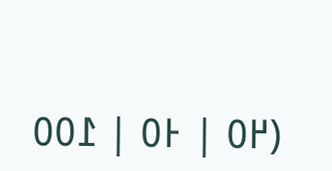(߂߀ | ߅߀ | ߁߀߀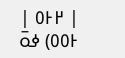| ߂߅߀ | ߅߀߀) ߦߋ߫